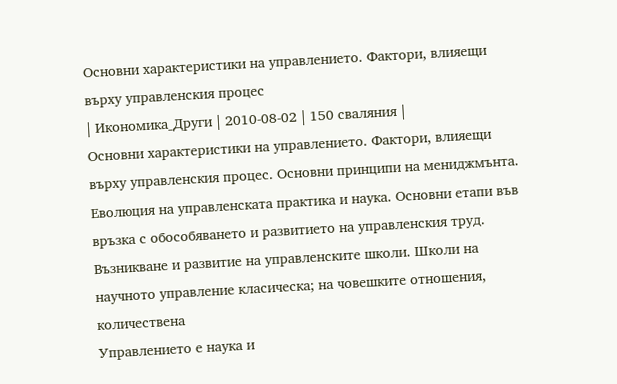Основни характеристики на управлението. Фактори, влияещи върху управленския процес
| Икономика_Други | 2010-08-02 | 150 сваляния |
Основни характеристики на управлението. Фактори, влияещи върху управленския процес. Основни принципи на мениджмънта. Еволюция на управленската практика и наука. Основни етапи във връзка с обособяването и развитието на управленския труд. Възникване и развитие на управленските школи. Школи на научното управление класическа; на човешките отношения, количествена
Управлението е наука и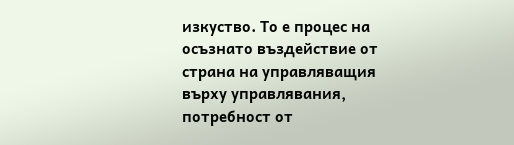изкуство. То е процес на осъзнато въздействие от страна на управляващия върху управлявания, потребност от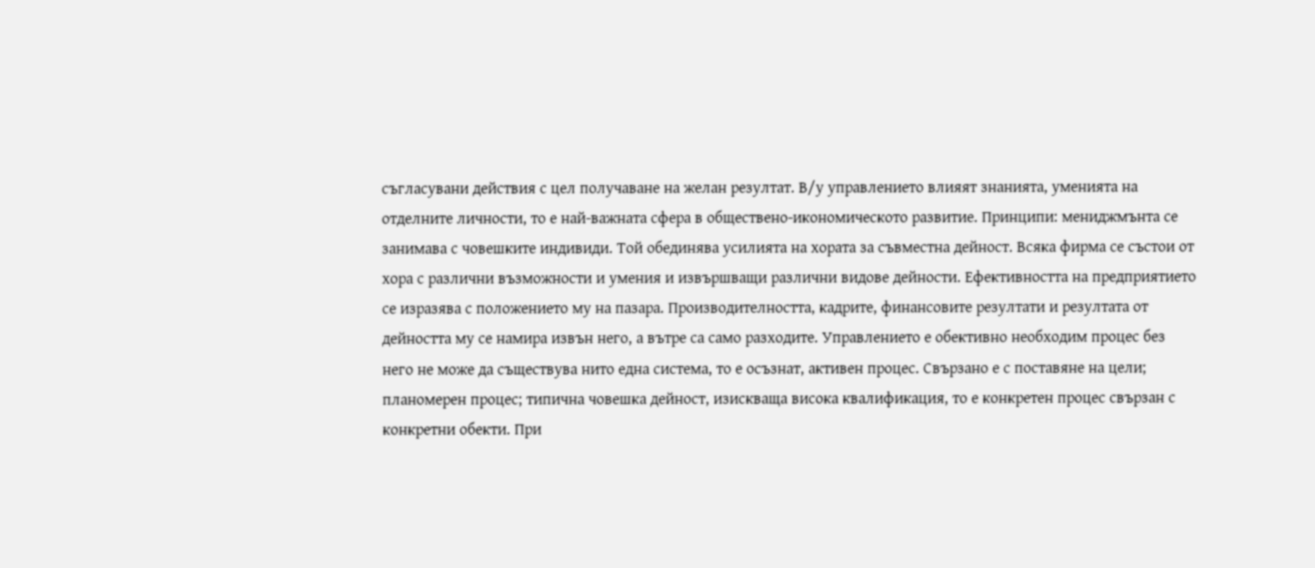съгласувани действия с цел получаване на желан резултат. В/у управлението влияят знанията, уменията на отделните личности, то е най-важната сфера в обществено-икономическото развитие. Принципи: мениджмънта се занимава с човешките индивиди. Той обединява усилията на хората за съвместна дейност. Всяка фирма се състои от хора с различни възможности и умения и извършващи различни видове дейности. Ефективността на предприятието се изразява с положението му на пазара. Производителността, кадрите, финансовите резултати и резултата от дейността му се намира извън него, а вътре са само разходите. Управлението е обективно необходим процес без него не може да съществува нито една система, то е осъзнат, активен процес. Свързано е с поставяне на цели; планомерен процес; типична човешка дейност, изискваща висока квалификация, то е конкретен процес свързан с конкретни обекти. При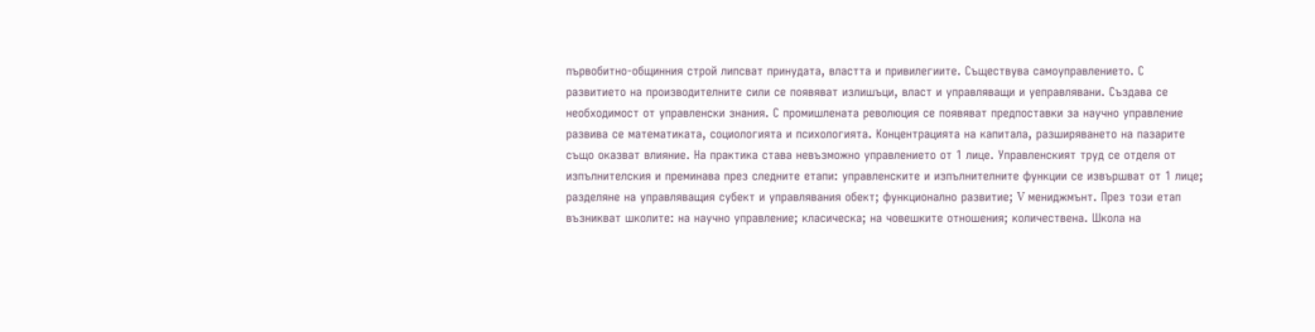първобитно-общинния строй липсват принудата, властта и привилегиите. Съществува самоуправлението. С развитието на производителните сили се появяват излишъци, власт и управляващи и уеправлявани. Създава се необходимост от управленски знания. С промишлената революция се появяват предпоставки за научно управление развива се математиката, социологията и психологията. Концентрацията на капитала, разширяването на пазарите също оказват влияние. На практика става невъзможно управлението от 1 лице. Управленският труд се отделя от изпълнителския и преминава през следните етапи: управленските и изпълнителните функции се извършват от 1 лице; разделяне на управляващия субект и управлявания обект; функционално развитие; V мениджмънт. През този етап възникват школите: на научно управление; класическа; на човешките отношения; количествена. Школа на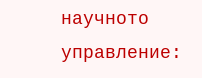научното управление: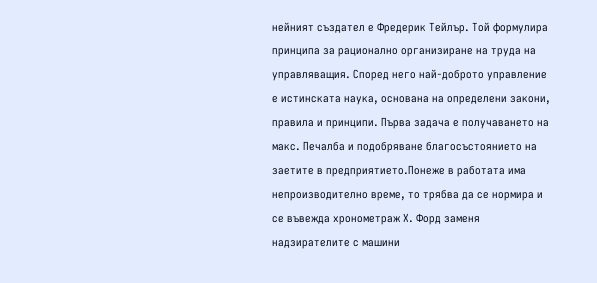нейният създател е Фредерик Тейлър. Той формулира принципа за рационално организиране на труда на управляващия. Според него най-доброто управление е истинската наука, основана на определени закони, правила и принципи. Първа задача е получаването на макс. Печалба и подобряване благосъстоянието на заетите в предприятието.Понеже в работата има непроизводително време, то трябва да се нормира и се въвежда хронометраж Х. Форд заменя надзирателите с машини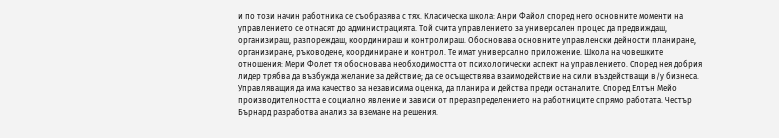и по този начин работника се съобразява с тях. Класическа школа: Анри Файол според него основните моменти на управлението се отнасят до администрацията. Той счита управлението за универсален процес да предвиждаш, организираш, разпореждаш, координираш и контролираш. Обосновава основните управленски дейности планиране, организиране, ръководене, координиране и контрол. Те имат универсално приложение. Школа на човешките отношения: Мери Фолет тя обосновава необходимостта от психологически аспект на управлението. Според нея добрия лидер трябва да възбужда желание за действие; да се осъществява взаимодействие на сили въздействащи в/у бизнеса. Управляващия да има качество за независима оценка, да планира и действа преди останалите. Според Елтън Мейо производителността е социално явление и зависи от преразпределението на работниците спрямо работата. Честър Бърнард разработва анализ за вземане на решения.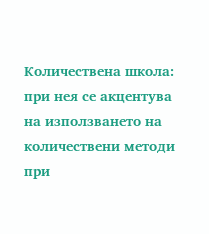Количествена школа: при нея се акцентува на използването на количествени методи при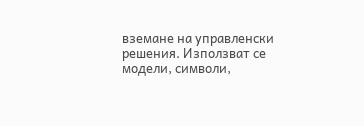вземане на управленски решения. Използват се модели, символи,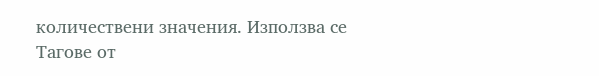количествени значения. Използва се
Тагове от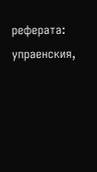реферата: упраенския,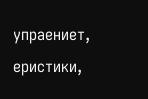упраениет, еристики,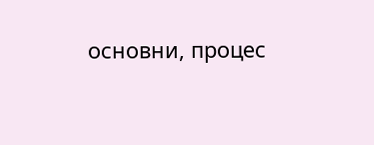основни, процес